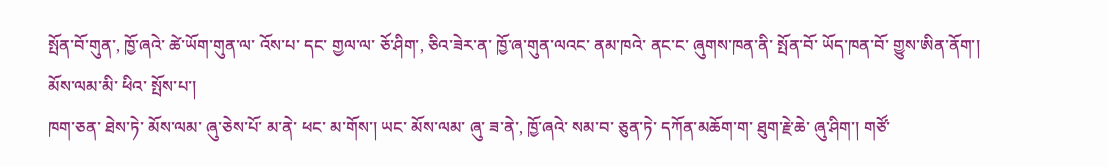སྤོན་བོ་གུན་, ཁྱོ་ཞའེ་ ཚེ་ཡོག་གུན་ལ་ འོས་པ་ དང་ གྱལ་ལ་ ཅོ་ཤིག་, ཅིའ་ཟེར་ན་ ཁྱོ་ཞ་གུན་ལའང་ ནམ་ཁའེ་ ནང་ང་ ཞུགས་ཁན་ནི་ སྤོན་བོ་ ཡོད་ཁན་བོ་ གྱུས་ཨིན་ནོག་།
མོས་ལམ་མི་ ཕིའ་ སྤོས་པ་།
ཁག་ཅན་ ཐེས་ཏེ་ མོས་ལམ་ ཞུ་ཅེས་པོ་ མ་ནེ་ ཕང་ མ་གོས་། ཡང་ མོས་ལམ་ ཞུ་ ཟ་ནེ་, ཁྱོ་ཞའེ་ སམ་བ་ ཅུན་ཏེ་ དཀོན་མཆོག་ག་ ཐུག་རྗེ་ཆེ་ ཞུ་ཤིག་། གཙོ་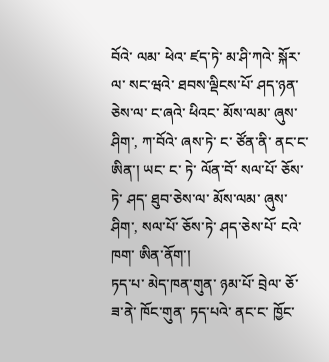བོའེ་ ལམ་ ཕེའ་ ཛད་ཏེ་ མ་ཤི་ཀའེ་ སྐོར་ལ་ སང་ཝའེ་ ཐབས་ལྡིངས་པོ་ ཤད་ཉན་ཅེས་ལ་ ང་ཞའེ་ ཕིའང་ མོས་ལམ་ ཞུས་ཤིག་, ཀ་བོའེ་ ཞས་ཏེ་ ང་ ཙོན་ནི་ ནང་ང་ ཨིན་། ཡང་ ང་ ཏེ་ ལོན་བོ་ སལ་པོ་ ཅོས་ཏེ་ ཤད་ ཐུབ་ཅེས་ལ་ མོས་ལམ་ ཞུས་ཤིག་, སལ་པོ་ ཅོས་ཏེ་ ཤད་ཅེས་པོ་ ངའེ་ ཁག་ ཨིན་ནོག་།
ཏད་པ་ མེད་ཁན་གུན་ ཉམ་པོ་ བྲེལ་ ཅོ་ ཟ་ནེ་ ཁོང་གུན་ ཏད་པའེ་ ནང་ང་ ཁྱོང་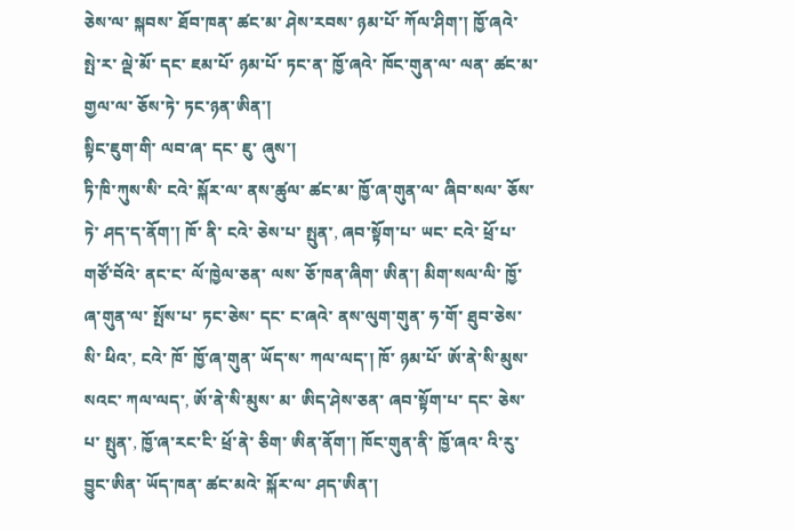ཅེས་ལ་ སྐབས་ ཐོབ་ཁན་ ཚང་མ་ ཤེས་རབས་ ཉམ་པོ་ ཀོལ་ཤིག་། ཁྱོ་ཞའེ་ སྤེ་ར་ ལྡེ་མོ་ དང་ ཇམ་པོ་ ཉམ་པོ་ ཏང་ན་ ཁྱོ་ཞའེ་ ཁོང་གུན་ལ་ ལན་ ཚང་མ་ གྱལ་ལ་ ཅོས་ཏེ་ ཏང་ཉན་ཨིན་།
སྟིང་ཇུག་གི་ ལབ་ཞ་ དང་ ཇུ་ ཞུས་།
ཏི་ཁི་ཀུས་སི་ ངའེ་ སྐོར་ལ་ ནས་ཚུལ་ ཚང་མ་ ཁྱོ་ཞ་གུན་ལ་ ཞིབ་སལ་ ཅོས་ཏེ་ ཤད་ད་ནོག་། ཁོ་ ནི་ ངའེ་ ཅེས་པ་ སྤུན་, ཞབ་སྟོག་པ་ ཡང་ ངའེ་ ཕྲོ་པ་ གཙོ་བོའེ་ ནང་ང་ ལོ་ཁྱེལ་ཅན་ ལས་ ཅོ་ཁན་ཞིག་ ཨིན་། མིག་སལ་ལི་ ཁྱོ་ཞ་གུན་ལ་ སྤོས་པ་ ཏང་ཅེས་ དང་ ང་ཞའེ་ ནས་ལུག་གུན་ ཧ་གོ་ ཐུབ་ཅེས་སི་ ཕིའ་, ངའེ་ ཁོ་ ཁྱོ་ཞ་གུན་ ཡོད་ས་ ཀལ་ལད་། ཁོ་ ཉམ་པོ་ ཨོ་ནེ་སི་མུས་སའང་ ཀལ་ལད་, ཨོ་ནེ་སི་མུས་ མ་ ཨིད་ཤེས་ཅན་ ཞབ་སྟོག་པ་ དང་ ཅེས་པ་ སྤུན་, ཁྱོ་ཞ་རང་ངི་ ཕྲོ་ནེ་ ཅིག་ ཨིན་ནོག་། ཁོང་གུན་ནི་ ཁྱོ་ཞའ་ འི་རུ་ བྱུང་ཨིན་ ཡོད་ཁན་ ཚང་མའེ་ སྐོར་ལ་ ཤད་ཨིན་།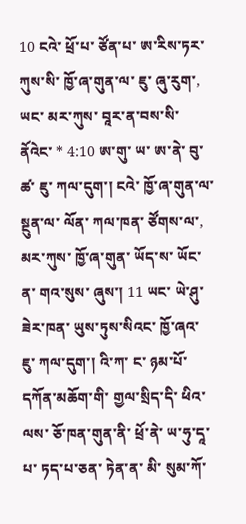10 ངའེ་ ཕྲོ་པ་ ཙོན་པ་ ཨ་རིས་ཏར་ཀུས་སི་ ཁྱོ་ཞ་གུན་ལ་ ཇུ་ ཞུ་རུག་, ཡང་ མར་ཀུས་ བཱར་ན་བས་སི་ ནོའེང་ * 4:10 ཨ་གུ་ ཡ་ ཨ་ནེ་ བུ་ཚ་ ཇུ་ ཀལ་དུག་། ངའེ་ ཁྱོ་ཞ་གུན་ལ་ སྔུན་ལ་ ལོན་ ཀལ་ཁན་ ཙོགས་ལ་, མར་ཀུས་ ཁྱོ་ཞ་གུན་ ཡོད་ས་ ཡོང་ན་ གའ་སུས་ ཞུས་། 11 ཡང་ ཡེ་ཤུ་ ཟེར་ཁན་ ཡུས་ཏུས་སིའང་ ཁྱོ་ཞའ་ ཇུ་ ཀལ་དུག་། འི་ཀ་ ང་ ཉམ་པོ་ དཀོན་མཆོག་གི་ གྱལ་སྲིད་དི་ ཕིའ་ ལས་ ཅོ་ཁན་གུན་ནི་ ཕྲོ་ནེ་ ཡ་ཧུ་དཱ་པ་ ཏད་པ་ཅན་ ཏེན་ན་ མི་ སུམ་ཀོ་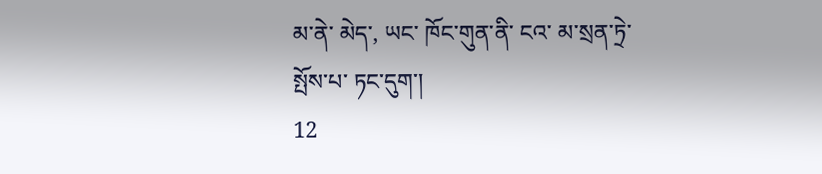མ་ནེ་ མེད་, ཡང་ ཁོང་གུན་ནི་ ངའ་ མ་སྲན་ཏྲེ་ སྤོས་པ་ ཏང་དུག་།
12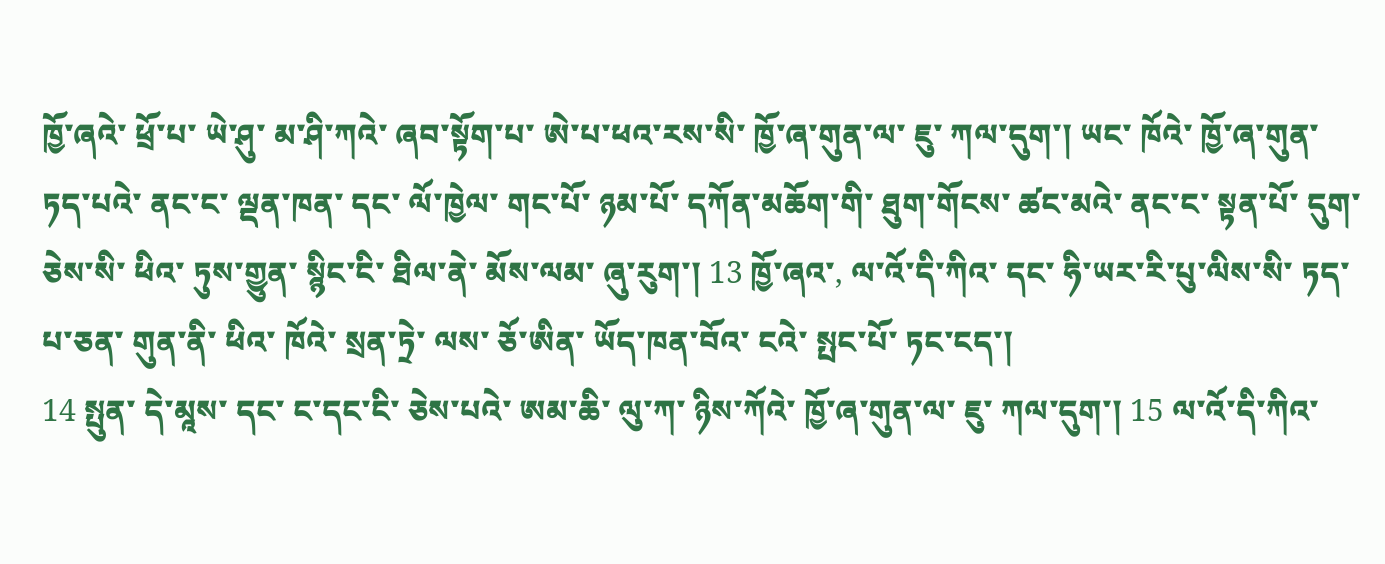ཁྱོ་ཞའེ་ ཕྲོ་པ་ ཡེ་ཤུ་ མ་ཤི་ཀའེ་ ཞབ་སྟོག་པ་ ཨེ་པ་ཕའ་རས་སི་ ཁྱོ་ཞ་གུན་ལ་ ཇུ་ ཀལ་དུག་། ཡང་ ཁོའེ་ ཁྱོ་ཞ་གུན་ ཏད་པའེ་ ནང་ང་ ལྡན་ཁན་ དང་ ལོ་ཁྱེལ་ གང་པོ་ ཉམ་པོ་ དཀོན་མཆོག་གི་ ཐུག་གོངས་ ཚང་མའེ་ ནང་ང་ སྟན་པོ་ དུག་ཅེས་སི་ ཕིའ་ ཏུས་གྱུན་ སྙིང་ངི་ ཐིལ་ནེ་ མོས་ལམ་ ཞུ་རུག་། 13 ཁྱོ་ཞའ་, ལ་འོ་དི་ཀིའ་ དང་ ཧི་ཡར་རི་པུ་ལིས་སི་ ཏད་པ་ཅན་ གུན་ནི་ ཕིའ་ ཁོའེ་ སྲན་ཏྲེ་ ལས་ ཅོ་ཨིན་ ཡོད་ཁན་བོའ་ ངའེ་ སྤང་པོ་ ཏང་ངད་།
14 སྤུན་ དེ་མཱས་ དང་ ང་དང་ངི་ ཅེས་པའེ་ ཨམ་ཆི་ ལུ་ཀ་ ཉིས་ཀོའེ་ ཁྱོ་ཞ་གུན་ལ་ ཇུ་ ཀལ་དུག་། 15 ལ་འོ་དི་ཀིའ་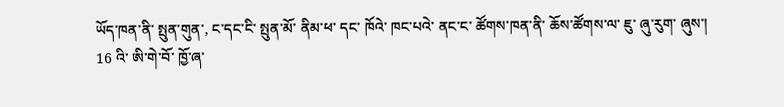ཡོད་ཁན་ནི་ སྤུན་གུན་, ང་དང་ངི་ སྤུན་མོ་ ནིམ་ཕ་ དང་ ཁོའེ་ ཁང་པའེ་ ནང་ང་ ཚོགས་ཁན་ནི་ ཆོས་ཚོགས་ལ་ ཇུ་ ཞུ་རུག་ ཞུས་།
16 འི་ ཨི་གེ་བོ་ ཁྱོ་ཞ་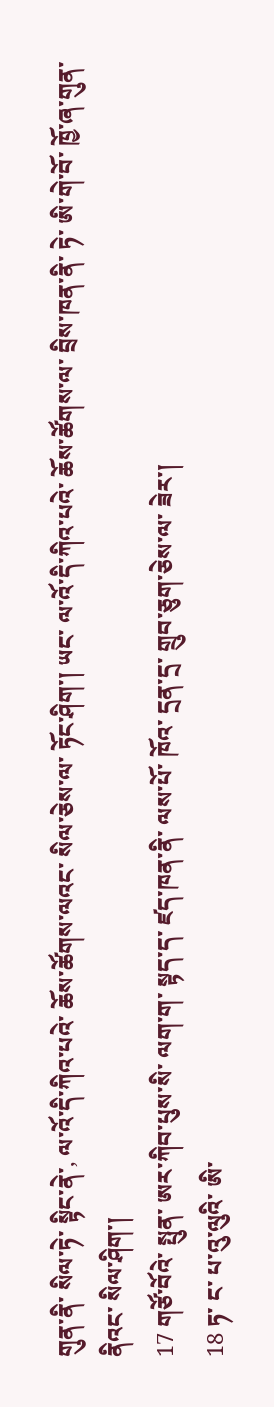གུན་ནི་ སིལ་ཏེ་ སྟིང་ནེ་, ལ་འོ་དི་ཀིའ་པའེ་ ཆོས་ཚོགས་ལའང་ སིལ་ཅེས་ལ་ ཏོང་ཤིག་། ཡང་ ལ་འོ་དི་ཀིའ་པའེ་ ཆོས་ཚོགས་ལ་ བྲིས་ཁན་ནི་ ཏེ་ ཨི་གེ་བོ་ ཁྱོ་ཞ་གུན་ནིའང་ སིལ་ཤིག་།
17 གཙོ་བོའེ་ སྤུན་ ཨར་ཀིབ་པུས་སི་ ལག་ག་ སྟད་ད་ ཛད་ཁན་ནི་ ལས་པོ་ ཁོའ་ དྲན་དྲ་ གྲུབ་ཅུག་ཅེས་ལ་ ཟེར་།
18 ཏ་ ང་ པ་འུ་ལུའི་ ཨི་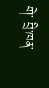གེ་ བྲི་ཁན་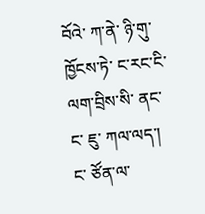བོའེ་ ཀ་ནེ་ ཉི་གུ་ ཁྱོངས་ཏེ་ ང་རང་ངི་ ལག་བྲིས་སི་ ནང་ང་ ཇུ་ ཀལ་ལད་།
ང་ ཙོན་ལ་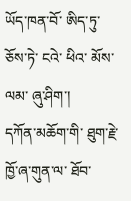ཡོད་ཁན་བོ་ ཨིད་ཏུ་ ཅོས་ཏེ་ ངའེ་ ཕིའ་ མོས་ལམ་ ཞུ་ཤིག་།
དཀོན་མཆོག་གི་ ཐུག་རྗེ་ ཁྱོ་ཞ་གུན་ལ་ ཐོབ་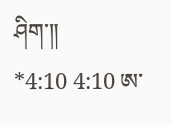ཤིག་༎
*4:10 4:10 ཨ་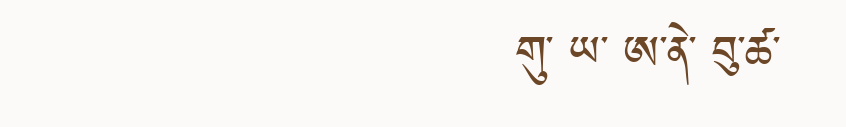གུ་ ཡ་ ཨ་ནེ་ བུ་ཚ་